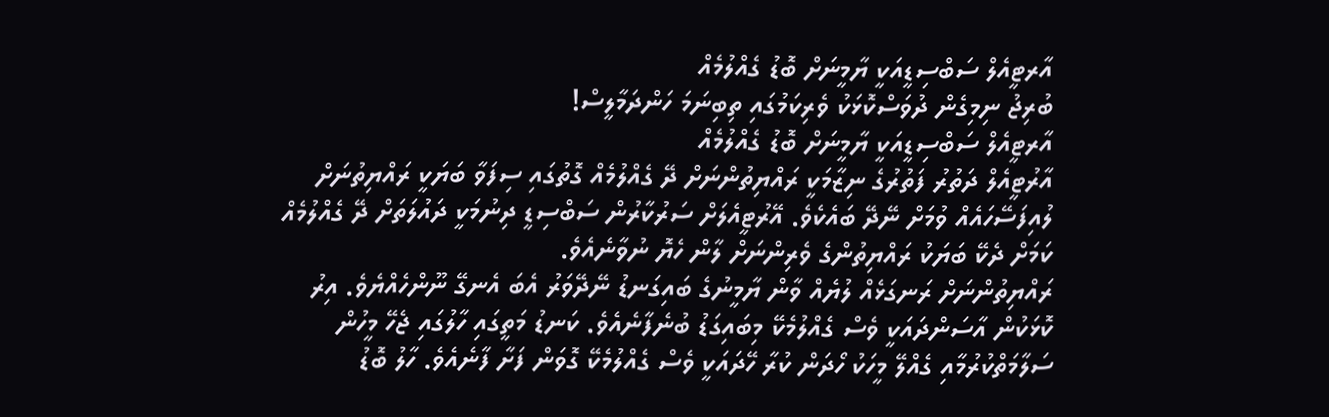އާރޓީއެލް ސަބްސިޑީއަކީ ޔާމީނަށް ބޮޑު ގެއްލުމެއް
ބުރިޖު ނިމިގެން ދުވަސްކޮޅަކު ވެރިކަމުގައި ތިބިނަމަ ހަންދަމާލީސް!
އާރޓީއެލް ސަބްސިޑީއަކީ ޔާމީނަށް ބޮޑު ގެއްލުމެއް
އާރުޓީއެލް ދަތުރު ފަތުރުގެ ނިޒާމަކީ ރައްޔިތުންނަށް ދޭ ގެއްލުމެއް ގޮތުގައި ސިފަވާ ބަޔަކީ ރައްޔިތުނަށް ލުއިފަސޭހައެއް ވުމަށް ނޭދޭ ބައެކެވެ. އޭރުޓީއެލަށް ސަރުކާރުން ސަބްސިޑީ ދިނުމަކީ ދައުލަތަށް ދޭ ގެއްލުމެއް ކަމަށް ދެކޭ ބަޔަކު ރައްޔިތުންގެ ވެރިންނަށް ލާން ހެޔޮ ނުވާނެއެވެ.
ރައްޔިތުންނަށް ރަނގަޅެއް ލުޔެއް ވާން ޔާމީނުގެ ބައިގަނޑު ނޭދޭވަރު އެބަ އެނގޭ ނޫންހެއްޔެވެ. އިރު ކޮޅަކުން އާސަންދައަކީ ވެސް ގެއްލުމެކޭ މިބައިގަޑު ބުނެފާނެއެވެ. ކަނޑު މަތީގައި ހާލުގައި ޖެހޭ މީހުން ސަލާމަތްކުރުމާއި ގެއްލޭ މީހަކު ހޯދަން ކުރާ ހޭދައަކީ ވެސް ގެއްލުމެކޭ ގޮވަން ފަށާ ފާނެއެވެ. ހާލު ބޮޑު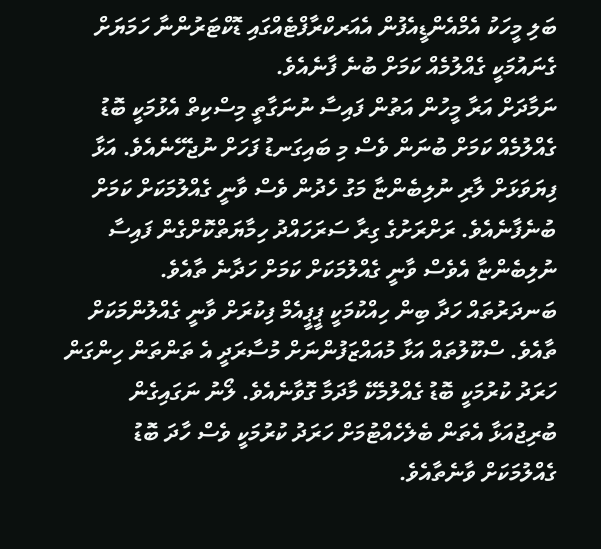ބަލި މީހަކު އެމްއެންޑީއެފުން އެއަރކްރާފްޓެއްގައި ޑޮކްޓަރުންނާ ހަމަޔަށް ގެނައުމަކީ ގެއްލުމެއް ކަމަށް ބުނެ ފާނެއެވެ.
ނަމާދަށް އަރާ މީހުން އަތުން ފައިސާ ނުނަގާތީ މިސްކިތް އެޅުމަކީ ބޮޑު ގެއްލުމެއް ކަމަށް ބުނަން ވެސް މި ބައިގަނޑު ފަހަށް ނުޖެހޭނެއެވެ. އަޅާ ފިޔަވަޅަށް ލާރި ނުލިބެންޏާ މަގު ހެދުން ވެސް ވާނީ ގެއްލުމަކަށް ކަމަށް ބުނެފާނެއެވެ. ރަށްރަށުގެ ގިރާ ސަރަހައްދު ހިމާޔަތްކޮށްގެން ފައިސާ ނުލިބެންޏާ އެވެސް ވާނީ ގެއްލުމަކަށް ކަމަށް ހަދާނެ ތާއެވެ.
ބަނދަރުތައް ހަދާ ބިން ހިއްކުމަކީ ޕީޕީއެމް ފިކުރަށް ވާނީ ގެއްލުންމަކަށް ތާއެވެ. ސްކޫލުތައް އަޅާ މުއައްޒަފުންނަށް މުސާރަދީ އެ ތަންތަން ހިންގަން ހަރަދު ކުރުމަކީ ބޮޑު ގެއްލުމެކޭ މާދަމާ ގޮވާނެއެވެ. ލޯނު ނަގައިގެން ބުރިޖުއަޅާ އެތަން ބެލެހެއްޓުމަށް ހަރަދު ކުރުމަކީ ވެސް ހާދަ ބޮޑު ގެއްލުމަކަށް ވާނެތާއެވެ.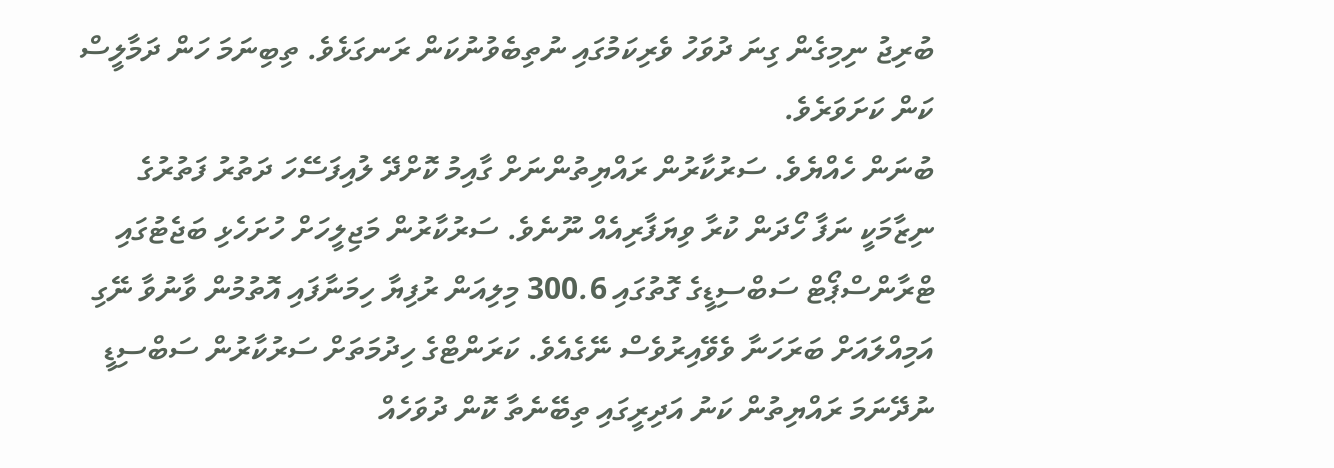ބުރިޖު ނިމިގެން ގިނަ ދުވަހު ވެރިކަމުގައި ނުތިބެވުނުކަން ރަނގަޅެވެ. ތިބިނަމަ ހަން ދަމާލީސް ކަން ކަށަވަރެވެ.
ބުނަން ހެއްޔެވެ. ސަރުކާރުން ރައްޔިތުންނަށް ގާއިމު ކޮށްދޭ ލުއިފަސޭހަ ދަތުރު ފަތުރުގެ ނިޒާމަކީ ނަފާ ހޯދަން ކުރާ ވިޔަފާރިއެއް ނޫނެވެ. ސަރުކާރުން މަޖިލީހަށް ހުށަހެޅި ބަޖެޓުގައި ޓްރާންސްޕޯޓް ސަބްސިޑީގެ ގޮތުގައި 300.6 މިލިއަން ރުފިޔާ ހިމަނާފައި އޮތުމުން ވާނުވާ ނޭގި އަމިއްލައަށް ބަރަހަނާ ވެވޭއިރުވެސް ނޭގެއެވެ. ކަރަންޓްގެ ހިދުމަތަށް ސަރުކާރުން ސަބްސިޑީ ނުދޭނަމަ ރައްޔިތުން ކަނު އަދިރީގައި ތިބޭނެތާ ކޮން ދުވަހެއް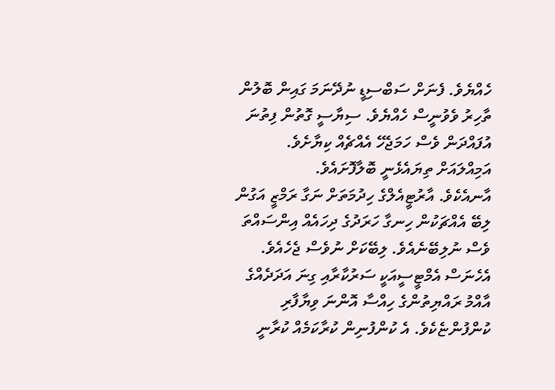ހެއްޔެވެ. ފެނަށް ސަބްސިޑީ ނުދޭނަމަ ގައިން ބޮލުން ތާހިރު ވެވުނީސް ހެއްޔެވެ. ސިޔާސީ ގޮތުން ފިތުނަ އުފައްދަން ވެސް ހަމަޖެހޭ އެއްޗެއް ކިޔާށެވެ. އަމިއްލައަށް ތިޔައެޅެނީ ބޮލާފޮށައެވެ.
އާނއެކެވެ. އާރުޓީއެލްގެ ހިދުމަތަށް ނަގާ ރަމްޒީ އަގުން ލިބޭ އެއްޗަކުން ހިނގާ ހަރަދުގެ ދިހައެއް އިންސައްތަ ވެސް ނުލިބޭނެއެވެ. ލިބޭކަށް ނުވެސް ޖެހެއެވެ. އެހެނަސް އެމްޓީސީއަކީ ސަރުކާރާއި ގިނަ އަދަދެއްގެ އާއްމު ރައްޔިތުންގެ ހިއްސާ އޮންނަ ވިޔާފާރި ކުންފުންޏެކެވެ. އެ ކުންފުނިން ކުރާކަމެއް ކުރާނީ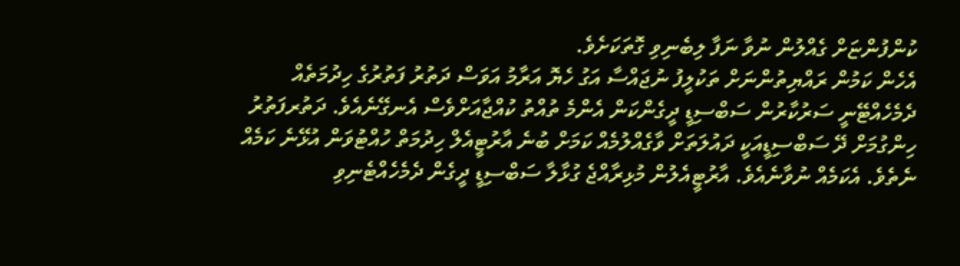ކުންފުންޏަށް ގެއްލުން ނުވާ ނަފާ ލިބެނިވި ގޮތަކަށެވެ.
އެހެން ކަމުން ރައްޔިތުންނަށް ތަކުލީފު ނުޖައްސާ އަގު ހެޔޮ އަރާމު އަވަސް ދަތުރު ފަތުރުގެ ހިދުމަތެއް ދެމެހެއްޓޭނީ ސަރުކާރުން ސަބްސިޑީ ދީގެންކަން އެންމެ ތުއްތު ކުއްޖާއަށްވެސް އެނގޭނެއެވެ. ދަތުރފަތުރު ހިންގުމަށް ދޭ ސަބްސިޑީއަކީ ދައުލަތަށް ވާގެއްލުމެއް ކަމަށް ބުނެ އާރުޓީއެލް ހިދުމަތް ހުއްޓުވަން އުޅޭނެ ކަމެއް ނެތެވެ. އެކަމެއް ނުވާނެއެވެ. އާރުޓީއެލުން މުޅިރާއްޖެ ގުޅާލާ ސަބްސިޑީ ދީގެން ދެމެހެއްޓެނިވި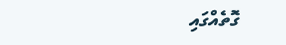ގޮތެއްގައި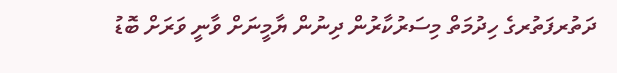ދަތުރފަތުރގެ ހިދުމަތް މިސަރުކާރުން ދިނުން ޔާމީނަށް ވާނީ ވަރަށް ބޮޑު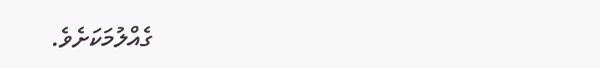ގެއްލުމަކަށެވެ.